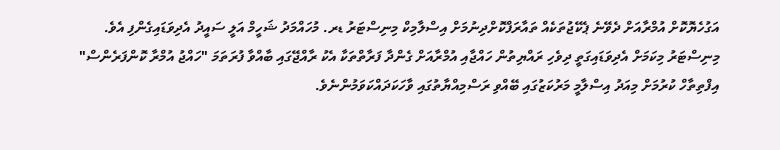އަގުހެޔޮކޮށް އުމްރާއަށް ދެވޭނެ ޕެކޭޖުތަކެއް ތައާރަފްކޮށްދިނުމަށް އިސްލާމިކް މިނިސްޓަރު ޑރ. މުހައްމަދު ޝަހީމް އަލީ ސައީދު އެދިވަޑައިގެންފި އެވެ.
މިނިސްޓަރު މިކަމަށް އެދިވަޑައިގަތީ ދިވެހި ރައްޔިތުން ހައްޖާއި އުމްރާއަށް ގެންދާ ފަރާތްތަކާ އެކު ރާއްޖޭގައި ބާއްވާ ފުރަތަމަ "ހައްޖު އުމްރާ ކޮންފަރެންސް" އިފްތިތާހް ކުރުމަށް މިއަދު އިސްލާމީ މަރުކަޒުގައި ބޭއްވި ރަސްމިއްޔާތުގައި ވާހަކަދައްކަވަމުންނެވެ.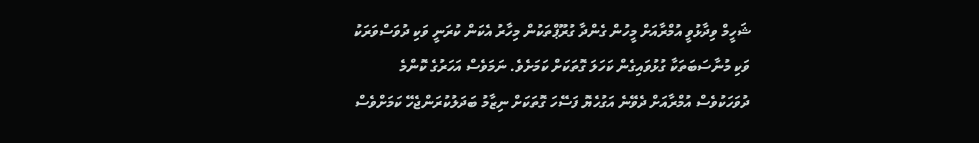ޝަހީމް ވިދާޅުވީ އުމްރާއަށް މީހުން ގެންދާ ގުރޫޕްތަކުން މިހާރު އެކަން ކުރަނީ ވަކި ދުވަސްވަރަކު ވަކި މުނާސަބަތަކާ ގުޅުވައިގެން ކަހަލަ ގޮތަކަށް ކަމަށެވެ. ނަމަވެސް އަހަރުގެ ކޮންމެ ދުވަހަކުވެސް އުމްރާއަށް ދެވޭނެ އަގުހެޔޮ ފަސޭހަ ގޮތަކަށް ނިޒާމު ބަދަލުކުރަންޖެހޭ ކަމަށްވެސް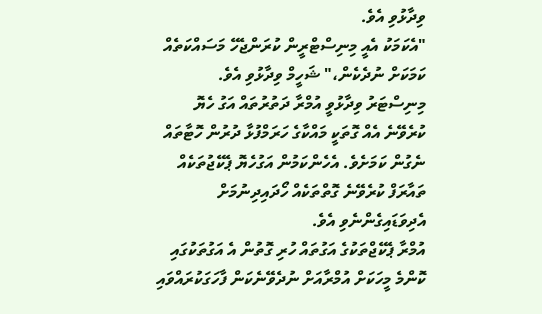ވިދާޅުވި އެވެ.
"އެކަމަކު އެއީ މިނިސްޓްރީން ކުރަންޖެހޭ މަސައްކަތެއް ކަމަކަށް ނުދެކެން،" ޝަހީމް ވިދާޅުވި އެވެ.
މިނިސްޓަރު ވިދާޅުވީ އުމްރާ ދަތުރުތައް އަގު ހެޔޮ ކުރެވޭނެ އެއް ގޮތަކީ މައްކާގެ ހަރަމްފުޅާ ދުރުން ހޮޓާތައް ނެގުން ކަމަށެވެ. އެހެންކަމުން އަގުހެޔޮ ޕެކޭޖުތަކެއް ތައާރަފް ކުރެވޭނެ ގޮތްތަކެއް ހޯދައިދިނުމަށް އެދިވަޑައިގެންނެވި އެވެ.
އުމްރާ ޕެކޭޖްތަކުގެ އަގުތައް ހުރި ގޮތުން އެ އަގުތަކުގައި ކޮންމެ މީހަކަށް އުމްރާއަށް ނުދެވޭނެކަން ފާހަގަކުރައްވައި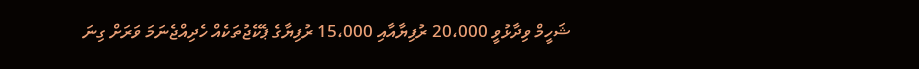ޝަހީމް ވިދާޅުވީ 20،000 ރުފިޔާއާއި 15،000 ރުފިޔާގެ ޕެކޭޖުތަކެއް ހެދިއްޖެނަމަ ވަރަށް ގިނަ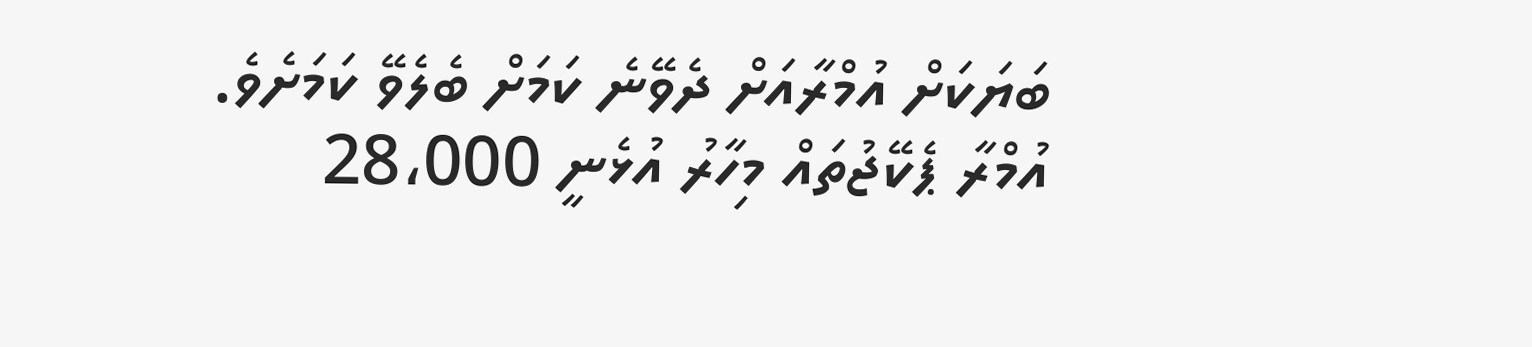ބަޔަކަށް އުމްރާއަށް ދެވޭނެ ކަމަށް ބެލެވޭ ކަމަށެވެ.
އުމްރާ ޕެކޭޖުތައް މިހާރު އުޅެނީ 28،000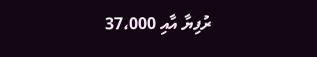ރުފިޔާ އާއި 37،000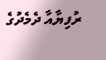ރުފިޔާއާ ދެމެދުގެ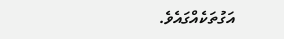އަގުތަކެއްގައެވެ.